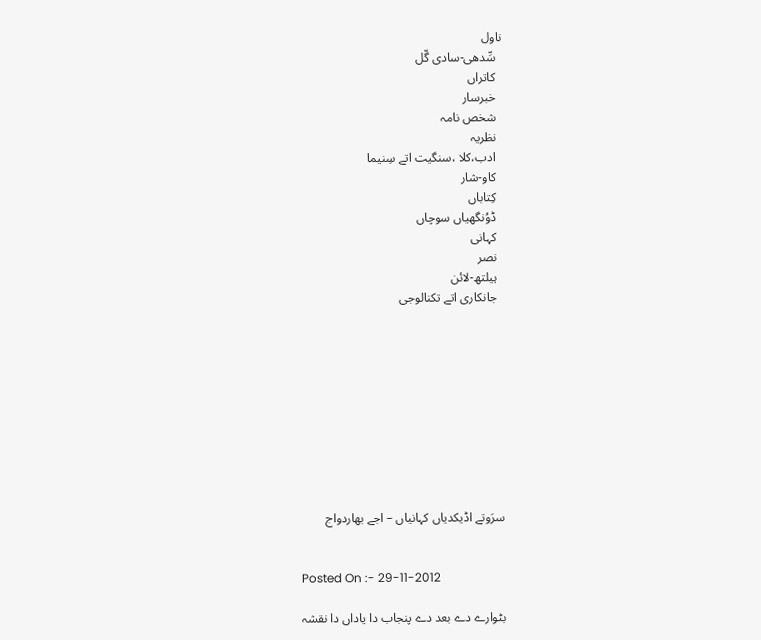ناول
  سِّدھی-سادی گّل
  کاتراں
  خبرسار
  شخص نامہ
  نظریہ
  ادب،کلا ،سنگیت اتے سِنیما
  کاو-شار
  کِتاباں
  ڈوُنگھیاں سوچاں
  کہانی
  نصر
  ہیلتھ-لائن
  جانکاری اتے تکنالوجی










سرَوتے اڈیکدیاں کہانیاں – اجے بھاردواج


Posted On :- 29-11-2012

بٹوارے دے بعد دے پنجاب دا یاداں دا نقشہ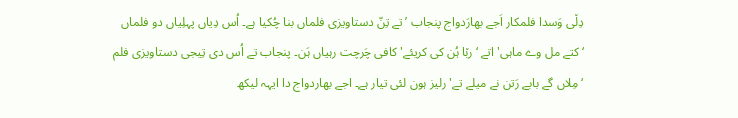دِل٘ی وَسدا فلمکار اَجے بھارَدواج پنجاب ’تے تِنّ دستاویزی فلماں بنا چُکیا ہے۔ اُس دِیاں پہلِیاں دو فلماں ‘کتے مل وے ماہی' اتے ‘رب٘ا ہُن کی کریئے' کافی چَرچت رہیاں ہَن۔ پنجاب تے اُس دی تِیجی دستاویزی فلم ‘مِلاں گے بابے رَتن نے میلے تے' رلیز ہون لئی تیار ہے۔ اجے بھاردواج دا ایہہ لیکھ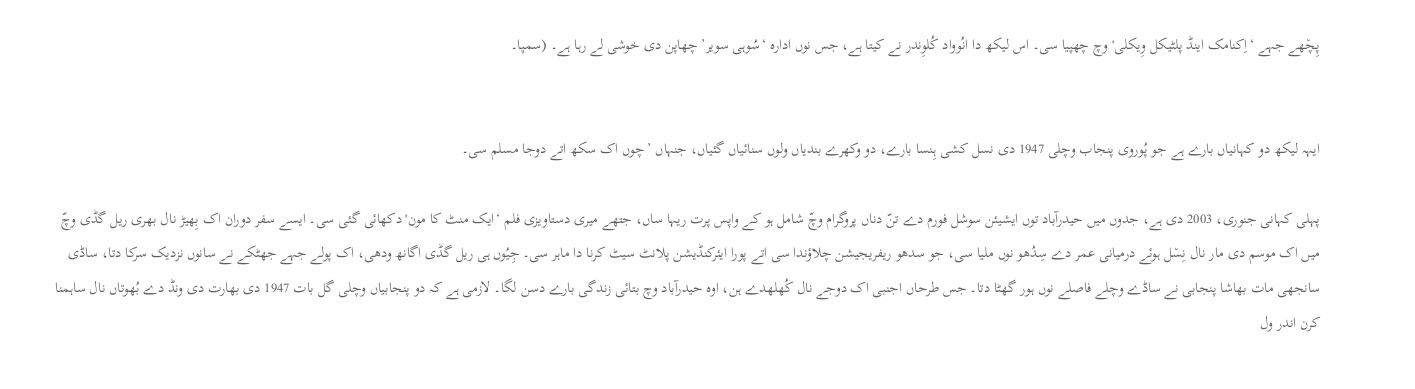پِچ٘ھے جہے ‘اِکنامک اینڈ پلٹیکل وِیکلی' وچ چھپیا سی۔ اس لیکھ دا انُوواد کُلوِندر نے کیتا ہے، جس نوں ادارہ ‘سُوہی سویر’ چھاپن دی خوشی لے رہا ہے۔ (سمپا۔


ایہہ لیکھ دو کہانیاں بارے ہے جو پُوروی پنجاب وچلی 1947 دی نسل کشی ہِنسا بارے، دو وکھرے بندیاں ولوں سنائیاں گئیاں، جنہاں ’چوں اک سکھ اتے دوجا مسلم سی۔

پہلی کہانی جنوری، 2003 دی ہے، جدوں میں حیدرآباد توں ایشیئن سوشل فورم دے تنّ دناں پروگرام وچّ شامل ہو کے واپس پرت ریہا ساں، جتھے میری دستاویزی فلم ‘ایک منٹ کا مون' دکھائی گئی سی۔ ایسے سفر دوران اک بِھیڑ نال بھری ریل گڈی وچّ میں اک موسم دی مار نال نِس٘ل ہوئے درمیانی عمر دے سِدُھو نوں ملیا سی، جو سدھو ریفریجیشن چلاؤندا سی اتے پورا ایئرکنڈیشن پلانٹ سیٹ کرنا دا ماہر سی۔ جِیُوں ہی ریل گڈی اگانھ ودھی، اک پولے جہے جھٹکے نے سانوں نزدیک سرکا دتا، ساڈی سانجھی مات بھاشا پنجابی نے ساڈے وچلے فاصلے نوں ہور گھٹا دتا۔ جس طرحاں اجنبی اک دوجے نال کُھلھدے ہن، اوہ حیدرآباد وچ بتائی زندگی بارے دسن لگا۔ لازمی ہے کہ دو پنجابیاں وچلی گل بات 1947 دی بھارت دی ونڈ دے بُھوتاں نال ساہمنا کرن اندر ول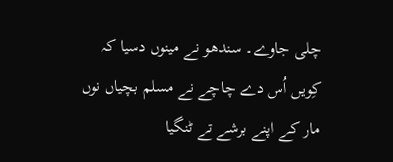چلی جاوے۔ سندھو نے مینوں دسیا کہ کِویں اُس دے چاچے نے مسلم بچیاں نوں مار کے اپنے برشے تے ٹنگیا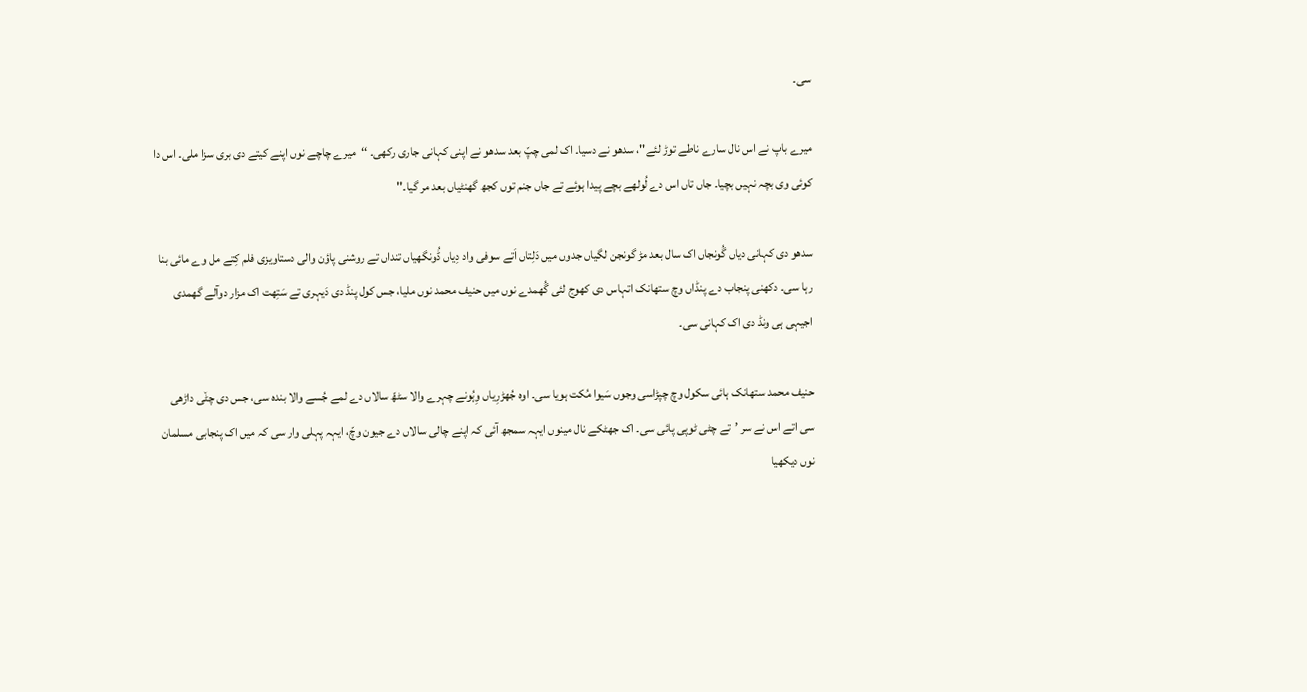سی۔

میرے باپ نے اس نال سارے ناطے توڑ لئے''، سدھو نے دسیا۔ اک لمی چپّ بعد سدھو نے اپنی کہانی جاری رکھی۔ ‘‘میرے چاچے نوں اپنے کیتے دی بری سزا ملی۔ اس دا کوئی وی بچہ نہیں بچیا۔ جاں تاں اس دے لُولھے بچے پیدا ہوئے تے جاں جنم توں کجھ گھنٹیاں بعد مر گیا۔''

سدھو دی کہانی دیاں گُونجاں اک سال بعد مڑ گونجن لگیاں جدوں میں دَلِتاں اَتے سوفی واد دِیاں ڈُونگھیاں تنداں تے روشنی پاؤن والی دستاویزی فلم کِتے مل وے مائی بنا رہا سی۔ دکھنی پنجاب دے پنڈاں وچ ستھانک اتہاس دی کھوج لئی گُھمدے نوں میں حنیف محمد نوں ملیا، جس کول پنڈ دی دَیہری تے سَتِھت اک مزار دوآلے گھمدی اجیہی ہی ونڈ دی اک کہانی سی۔

حنیف محمد ستھانک ہائی سکول وچ چپڑاسی وجوں سَیوا مُکت ہویا سی۔ اوہ جُھڑرِیاں وِہُونے چہرے والا سٹھّ سالاں دے لمے جُسے والا بندہ سی، جس دی چٹ٘ی داڑھی سی اتے اس نے سر ’تے چٹی ٹوپی پائی سی۔ اک جھٹکے نال مینوں ایہہ سمجھ آئی کہ اپنے چالی سالاں دے جیون وچّ، ایہہ پہلی وار سی کہ میں اک پنجابی مسلمان نوں دیکھیا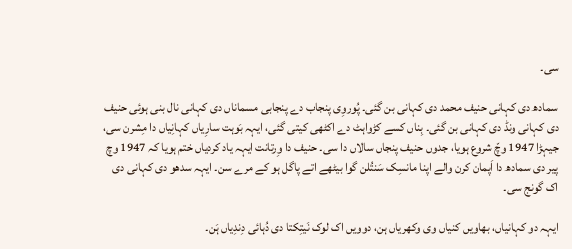سی۔

سمادھ دی کہانی حنیف محمد دی کہانی بن گئی۔ پُوروِی پنجاب دے پنجابی مسماناں دی کہانی نال بنی ہوئی حنیف دی کہانی ونڈ دی کہانی بن گئی۔ بِناں کسے کڑواہٹ دے اکٹھی کیتی گئی، ایہہ بَوہت سارِیاں کہانِیاں دا مِشرن سی، جیہڑا 1947 وچّ شروع ہویا، جدوں حنیف پنجاں سالاں دا سی۔ حنیف دا وِرتانت ایہہ یاد کردیاں ختم ہویا کہ 1947 وچ پیر دی سمادھ دا اَپمان کرن والے اپنا مانسِک سَنتُلن گوا بیٹھے اتے پاگل ہو کے مرے سن۔ ایہہ سدھو دی کہانی دی اک گونج سی۔

ایہہ دو کہانیاں، بھاویں کنیاں وی وکھریاں ہن، دوویں اک لوک نَیتِکتا دی دُہائی دِندِیاں ہَن۔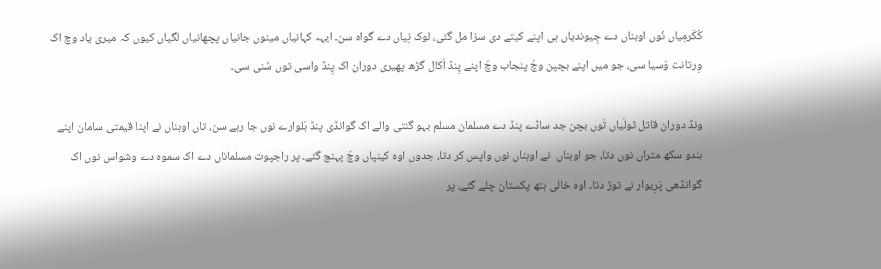کُکَرمِیاں نُوں اوہناں دے جِیوندیاں ہی اپنے کیتے دی سزا مل گئی، لوک نِیاں دے گواہ سن۔ ایہہ کہانیاں مینوں جانیاں پچھانیاں لگیاں کیوں کہ میری یاد وچ اک وِرتانت وَسیا سی، جو میں اپنے بچپن وچّ پنجاب وچّ اپنے پِنڈ اَکال گڑھ پھیری دوران اک پِنڈ واسی توں سُنی سی۔

ونڈ دوران قاتل ٹولَیاں تَوں بچن جد ساڈے پنڈ دے مسلمان مسلم بہو گنتی والے اک گوانڈی پنڈ ہَلوارے نوں جا رہے سن، تاں اوہناں نے اپنا قیمتی سامان اپنے ہندو سکھ متراں نوں دتا، جو اوہناں  نے اوہناں نوں واپس کر دتا، جدوں اوہ کینپاں وچّ پہنچ گئے۔ پر راجپوت مسلماناں دے اک سموہ دے وشواس نوں اک گوانڈھی پَرِیوار نے توڑ دتا۔ اوہ خالی ہتھ پکستان چلے گئے، پر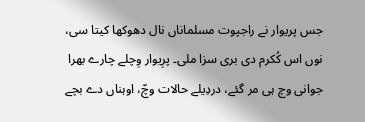جس پریوار نے راجپوت مسلماناں نال دھوکھا کیتا سی، نوں اس کُکرم دی بری سزا ملی۔ پرِیوار وِچلے چارے بھرا جوانی وچ ہی مر گئے، دردِیلے حالات وچّ، اوہناں دے بچے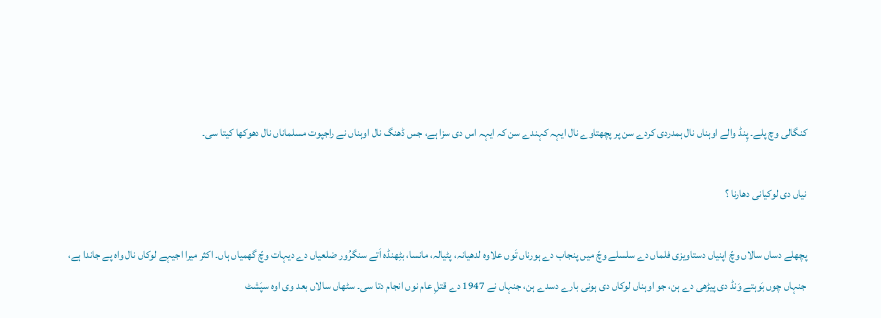کنگالی وچ پلے۔ پِنڈ والے اوہناں نال ہمدردی کردے سن پر پچھتاوے نال ایہہ کہندے سن کہ ایہہ اس دی سزا ہے، جس ڈھنگ نال اوہناں نے راجپوت مسلماناں نال دھوکھا کیتا سی۔

نیاں دی لوکیانی دھارنا ؟

پچھلے دساں سالاں وچّ اپنیاں دستاویزی فلماں دے سلسلے وچّ میں پنجاب دے ہورناں تَوں علاوہ لدھیانہ، پٹیالہ، مانسا، بٹِھنڈہ اَتے سنگرُور ضلعیاں دے دیہات وچّ گھمیاں ہاں۔ اکثر میرا اجیہے لوکاں نال واہ پے جاندا ہے، جنہاں چوں بَوہتے وَنڈ دی پیڑھی دے ہن، جو اوہناں لوکاں دی ہونی بارے دسدے ہن، جنہاں نے 1947 دے قتلِ عام نوں انجام دتا سی۔ سٹھاں سالاں بعد وی اوہ سپَشٹ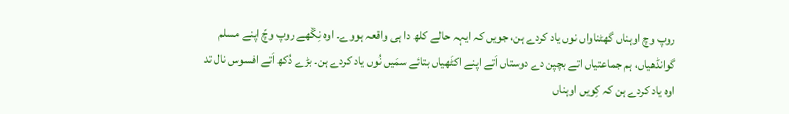روپ وچ اوہناں گھٹناواں نوں یاد کردے ہن، جویں کہ ایہہ حالے کلھ دا ہی واقعہ ہووے۔ اوہ نِگ٘ھے روپ وچّ اپنے مسلم گوانڈھیاں، ہم جماعتیاں اتے بچپن دے دوستاں اَتے اپنے اکٹَھیاں بتائے سمَیں نُوں یاد کردے ہن۔ بڑے دُکھ اَتے افسوس نال تد اوہ یاد کردے ہن کہ کِویں اوہناں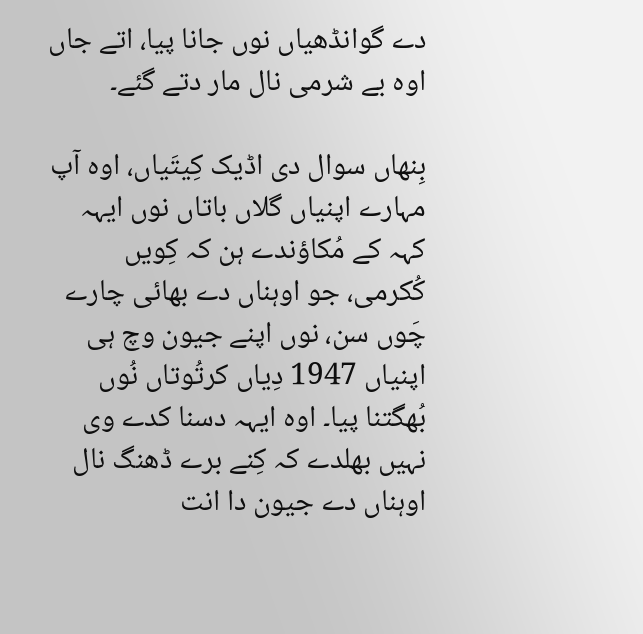دے گوانڈھیاں نوں جانا پیا، اتے جاں اوہ بے شرمی نال مار دتے گئے۔

بِنھاں سوال دی اڈیک کِیتَیاں، اوہ آپ مہارے اپنیاں گلاں باتاں نوں ایہہ کہہ کے مُکاؤندے ہن کہ کِویں کُکرمی، جو اوہناں دے بھائی چارے چَوں سن، نوں اپنے جیون وچ ہی اپنیاں 1947 دِیاں کرتُوتاں نُوں بُھگتنا پیا۔ اوہ ایہہ دسنا کدے وی نہیں بھلدے کہ کِنے برے ڈھنگ نال اوہناں دے جیون دا انت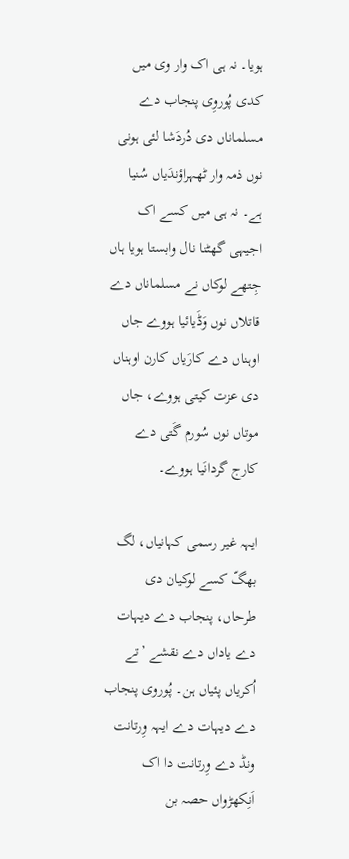ہویا۔ نہ ہی اک وار وی میں کدی پُوروِی پنجاب دے مسلماناں دی دُردَشا لئی ہونی نوں ذمہ وار ٹھہراؤندَیاں سُنیا ہے۔ نہ ہی میں کسے اک اجیہی گھٹنا نال وابستا ہویا ہاں جِتھے لوکاں نے مسلماناں دے قاتلاں نوں وَڈَیائیا ہووے جاں اوہناں دے کارَیاں کارن اوہناں دی عزت کیتی ہووے، جاں موتاں نوں سُورم گَتی دے کارج گردانَیا ہووے۔

ایہہ غیر رسمی کہانیاں، لگ بھگّ کسے لوکیان دی طرحاں، پنجاب دے دیہات دے یاداں دے نقشے ’تے اُکریاں پئیاں ہن۔ پُوروی پنجاب دے دیہات دے ایہہ وِرتانت ونڈ دے وِرتانت دا اک اَنِکھڑواں حصہ بن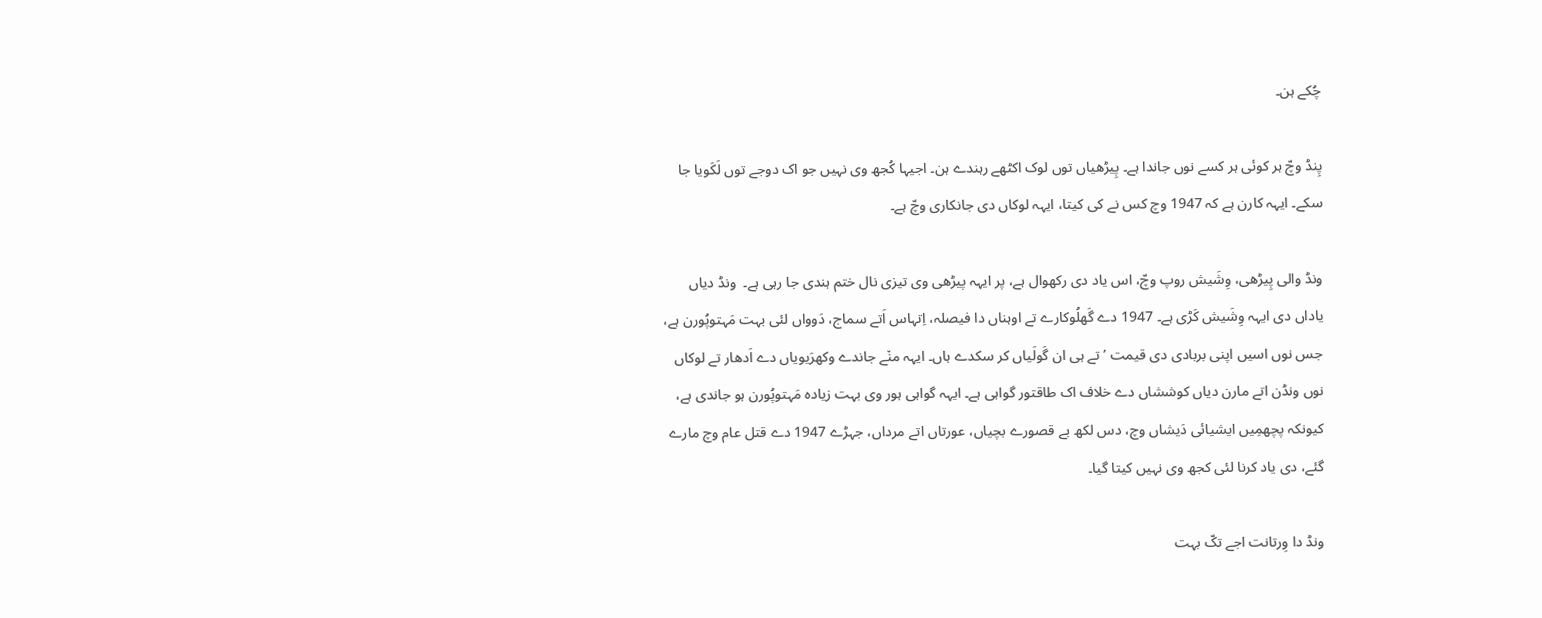چُکے ہن۔

پِنڈ وچّ ہر کوئی ہر کسے نوں جاندا ہے۔ پِیڑھیاں توں لوک اکٹھے رہندے ہن۔ اجیہا کُجھ وی نہیں جو اک دوجے توں لَکَویا جا سکے۔ ایہہ کارن ہے کہ 1947 وچ کس نے کی کیتا، ایہہ لوکاں دی جانکاری وچّ ہے۔

ونڈ والی پِیڑھی، وِشَیش روپ وچّ، اس یاد دی رکھوال ہے، پر ایہہ پیڑھی وی تیزی نال ختم ہندی جا رہی ہے۔  ونڈ دیاں یاداں دی ایہہ وِشَیش کَڑی ہے۔ 1947 دے گَھلُوکارے تے اوہناں دا فیصلہ، اِتہاس اَتے سماج، دَوواں لئی بہت مَہتوپُورن ہے، جس نوں اسیں اپنی بربادی دی قیمت ’تے ہی ان گَولَیاں کر سکدے ہاں۔ ایہہ من٘ے جاندے وکھرَیویاں دے اَدھار تے لوکاں نوں ونڈن اتے مارن دیاں کوششاں دے خلاف اک طاقتور گواہی ہے۔ ایہہ گواہی ہور وی بہت زیادہ مَہتوپُورن ہو جاندی ہے، کیونکہ پچھمِیں ایشیائی دَیشاں وچ، دس لکھ بے قصورے بچیاں، عورتاں اتے مرداں، جہڑے 1947 دے قتل عام وچ مارے گئے، دی یاد کرنا لئی کجھ وی نہیں کیتا گیا۔

ونڈ دا وِرتانت اجے تکّ بہت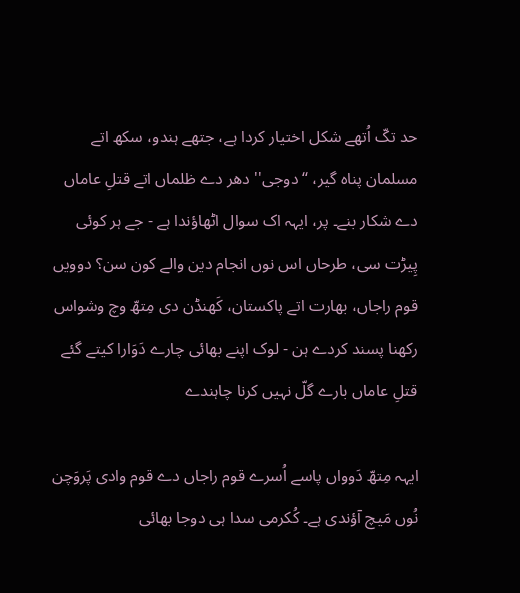حد تکّ اُتھے شکل اختیار کردا ہے، جتھے ہندو، سکھ اتے مسلمان پناہ گیر، ‘‘دوجی'' دھر دے ظلماں اتے قتلِ عاماں دے شکار بنے۔ پر، ایہہ اک سوال اٹھاؤندا ہے - جے ہر کوئی پِیڑت سی، طرحاں اس نوں انجام دین والے کون سن؟ دوویں قوم راجاں، بھارت اتے پاکستان، کَھنڈن دی مِتھّ وچ وشواس رکھنا پسند کردے ہن - لوک اپنے بھائی چارے دَوَارا کیتے گئے قتلِ عاماں بارے گلّ نہیں کرنا چاہندے

ایہہ مِتھّ دَوواں پاسے اُسرے قوم راجاں دے قوم وادی پَروَچن نُوں مَیچ آؤندی ہے۔ کُکرمی سدا ہی دوجا بھائی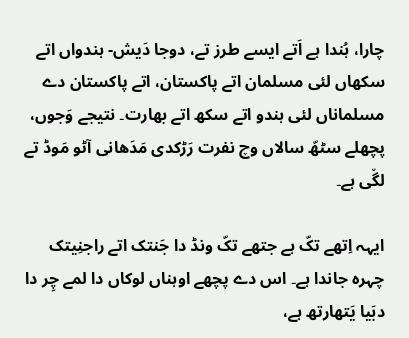چارا، ہُندا ہے اَتے ایسے طرز تے، دوجا دَیش- ہندواں اتے سکھاں لئی مسلمان اتے پاکستان، اتے پاکستان دے مسلماناں لئی ہندو اتے سکھ اتے بھارت۔ نتیجے وَجوں، پچھلے سٹھّ سالاں وچ نفرت رَڑکدی مَدَھانی آٹو مَوڈ تے لگ٘ی ہے۔

ایہہ اِتھے تکّ ہے جتھے تکّ ونڈ دا جَنتک اتے راجنِیتک چہرہ جاندا ہے۔ اس دے پچھے اوہناں لوکاں دا لمے چِر دا دبَیا یَتھارتھ ہے،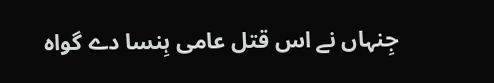جِنہاں نے اس قتل عامی ہِنسا دے گواہ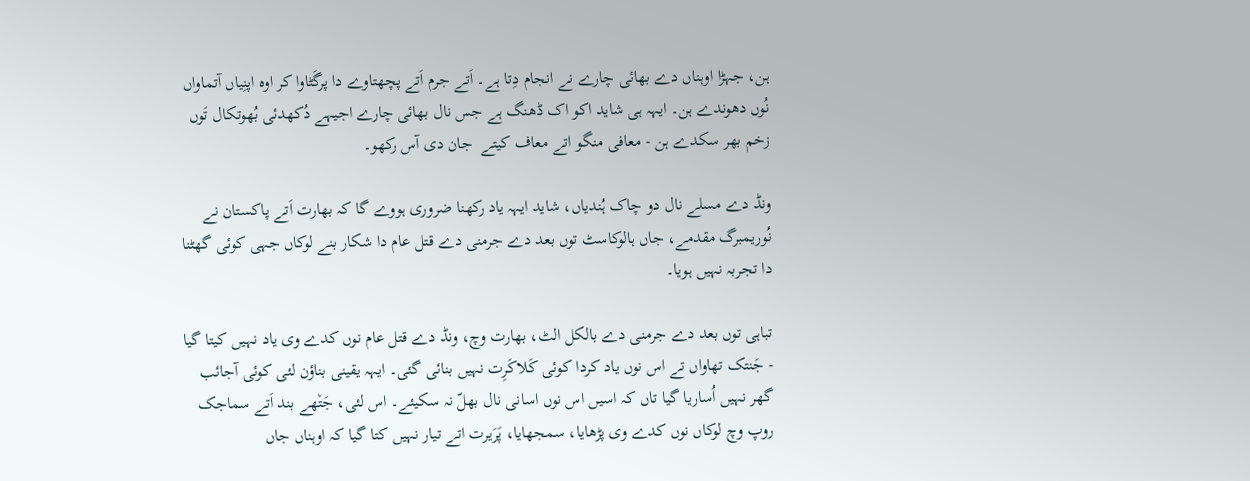ہن، جہڑا اوہناں دے بھائی چارے نے انجام دِتا ہے۔ اَتے جرم اَتے پچھتاوے دا پرگَٹاوا کر اوہ اپنِیاں آتماواں نُوں دھوندے ہن۔ ایہہ ہی شاید اکو اک ڈھنگ ہے جس نال بھائی چارے اجیہے دُکھدئی بُھوتکال تَوں زخم بھر سکدے ہن - معافی منگو اتے معاف کیتے  جان دی آس رکھو۔

ونڈ دے مسلے نال دو چاک ہُندیاں، شاید ایہہ یاد رکھنا ضروری ہووے گا کہ بھارت اَتے پاکستان نے نُوریمبرگ مقدمے، جاں ہالوکاسٹ توں بعد دے جرمنی دے قتل عام دا شکار بنے لوکاں جہی کوئی گھٹنا دا تجربہ نہیں ہویا۔

تباہی توں بعد دے جرمنی دے بالکل الٹ، بھارت وچ، ونڈ دے قتل عام نوں کدے وی یاد نہیں کیتا گیا - جَنتک تھاواں تے اس نوں یاد کردا کوئی کَلاکَرِت نہیں بنائی گئی۔ ایہہ یقینی بناؤن لئی کوئی آجائب گھر نہیں اُساریا گیا تاں کہ اسیں اس نوں اسانی نال بھلّ نہ سکیئے۔ اس لئی، جَت٘ھے بند اَتے سماجک روپ وچ لوکاں نوں کدے وی پڑھایا، سمجھایا، پَرَیرت اتے تیار نہیں کتا گیا کہ اوہناں جاں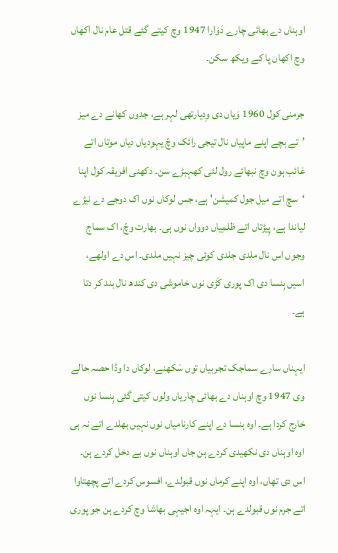اوہناں دے بھائی چارے دَوَارا 1947 وچ کیتے گئے قتل عام نال اکھاں وچ اکھاں پا کے ویکھ سکن۔

جرمنی کول 1960 وَیاں دی وِدیارتھی لہر ہے، جدوں کھانے دے میز ’تے بچے اپنے ماپیاں نال تیجی رائک وچّ یہودیاں دیاں موتاں اتے غائب ہون وچ نبھائے رول لئی کھہبڑے سن۔ دکھنی افریقہ کول اپنا ‘سچ اتے میل جول کمیشن' ہے، جس لوکاں نوں اک دوجے دے نیڑے لیاندا ہے، پِیڑتاں اتے ظلمِیاں دوواں نوں ہی۔ بھارت وچّ، اک سماج وجوں اس نال ملدی جلدی کوئی چیز نہیں ملدی۔ اس دے اولھے، اسیں ہِنسا دی اک پوری کَڑی نوں خاموشی دی کندھ نال بند کر دتا ہے۔

ایہناں سارے سماجک تجربیاں توں سَکھنے، لوکاں دا وڈا حصہ حالے وی 1947 وچ اوہناں دے بھائی چاریاں ولوں کیتی گئی ہِنسا نوں خارج کردا ہے۔ اوہ ہنسا دے اپنے کارنامیاں نوں نہیں بھلدے اتے نہ ہی اوہ اوہناں دی نکھیدی کردے ہن جاں اوہناں نوں بے دخل کردے ہن۔ اس دی تھاں، اوہ اپنے کرماں نوں قبولدے، افسوس کردے اتے پچھتاوا اتے جرم نوں قبولدے ہن۔ ایہہ اوہ اجیہی بھاشا وچ کردے ہن جو پوری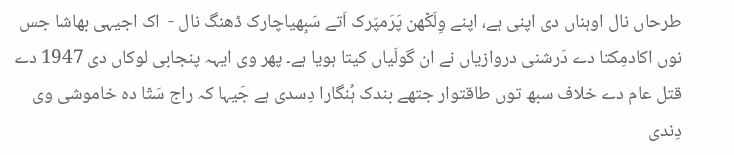طرحاں نال اوہناں دی اپنی ہے، اپنے وِلَک٘ھن پَرَمپَرک اَتے سَبِھیاچارک ڈھنگ نال -  اک اجیہی بھاشا جس نوں اکادمِکتا دے دَرشنی دروازیاں نے ان گولَیاں کیتا ہویا ہے۔ پھر وی ایہہ پنجابی لوکاں دی 1947 دے قتل عام دے خلاف سبھ توں طاقتوار جتھے بندک ہُنگارا دِسدی ہے جَیہا کہ راج سَت٘ا دہ خاموشی وی دِندی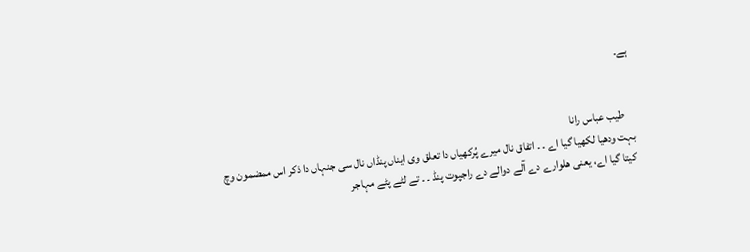ہے۔


    طیب عباس رانا
بہت ودھیا لکھیا گیا اے ۔ ۔ اتفاق نال میرے پُرکھیاں دا تعلق وی ایناں پنڈاں نال سی جنہاں دا ذکر اس ممضمون وچ کیتا گیا اے، یعنی ھلوارے دے آلے دوالے دے راجپوت پنڈ ۔ ۔ تے لٹے پٹے مہاجر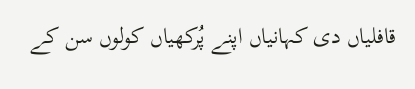قافلیاں دی کہانیاں اپنے پُرکھیاں کولوں سن کے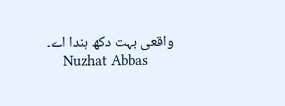واقعی بہت دکھ ہندا اے۔
    Nuzhat Abbas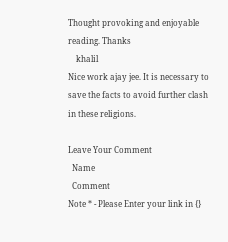Thought provoking and enjoyable reading. Thanks
    khalil
Nice work ajay jee. It is necessary to save the facts to avoid further clash in these religions.

Leave Your Comment
  Name
  Comment
Note * - Please Enter your link in {}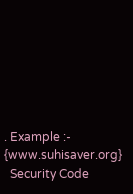. Example :- {www.suhisaver.org}
  Security Code